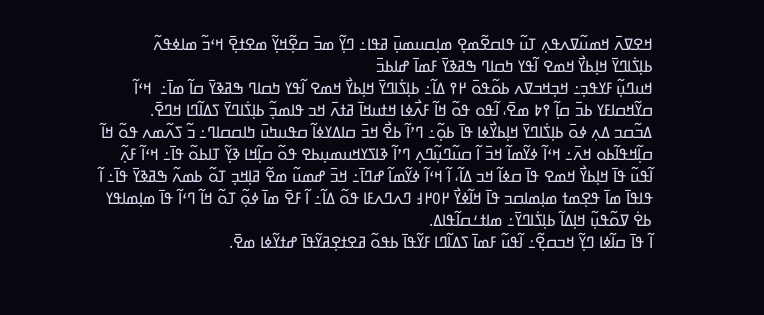ߞߐߜߍ߫ ߞߘߎ߬ߜߍߟߍ߲ ߠߎ߬ ߟߊߛߐ߬ߘߐ߲ ߘߊ߲ߛߎߘߎ߲߫ ߥߟߊ߸ ߣߌ߲߬ ߘߏ߫ ߛߐ߲߬ߞߌ߲߬ ߘߐߙߐ߲߫ ߞߵߏ߬ ߘߊߦߟߍ߬
ߕߊ߲ߖ߭ߊߣߌ߫ ߞߊ߲ߕߌ߯ ߞߘߐ ߊ߬ߟߌ ߤߛߊߣ ߒߥߢߌ߫ ߓߘߊ߫ ߝߊߕߏ߫
ߞߎߣߎ߲߬ ߓߌߟߏ߲߸ ߞߏ߲ߞߏߜߍ ߕߋ߬ߟߋ߫ ߂߉ ߡߊ߬߸ ߕߊ߲ߖ߭ߊߣߌ߫ ߞߊ߲ߕߌ߯ ߞߘߐ ߊ߬ߟߌ ߤߛߊߣ ߒߥߢߌ߫ ߛߊ߬ ߘߊ߫߸  ߞߵߊ߬ ߛߌ߬ߞߛߊߓߌ ߕߏ߫ ߛߊ߲߬ ߉߈ ߘߐ߫، ߊ߬ߟߋ ߟߋ߬ ߞߊ߬ ߓߍ߯ߦߊ ߞߙߎߞߊ߫ ߥߙߍ߫ ߞߏ ߟߊߘߏ߲߬ ߕߊ߲ߖ߭ߊߣߌ߫ ߖߡߊ߬ߣߊ ߞߣߐ߫.
ߡߏ߬ߛߏ ߡߍ߲ ߦߋ߫ ߕߊ߲ߖ߭ߊߣߌ߫ ߞߊ߲ߕߌ߯ߦߊ ߟߊ߫ ߕߋ߲߬߸ ߣߴߊ߬ ߕߐ߯ ߞߏ߫ ߛߊߡߌߦߊ߬ ߛߟߎߤߎ߫ ߤߊߛߛߊߣ߸ ߏ߬ ߖߍ߬ߘߍ ߟߋ߬ ߞߊ߬ ߛߊ߲߬ߞߟߊ߬ߕߋ ߞߍ߫߸ ߞߵߊ߬ ߦߌ߬ߘߊ߬ ߞߏ߫ ߊ߬ ߛߎ߬ߣߎ߲߬ߣߍ߲ ߣߴߊ߬ ߢߊߖߌߞߎߘߎ߲ߕߐ ߟߋ߬ ߛߊ߲߬ߞߊ ߢߌ߲߬ ߠߊߕߋ߬ ߟߊ߫߸ ߞߵߊ߬ ߓߍ߲߬ ߊ߬ߟߎ߬ ߟߊ߫ ߞߊ߲ߕߌ߯ ߞߘߐ ߟߊ߫ ߛߦߊ߬ ߞߏ ߡߊ߬، ߊ߬ ߞߵߊ߬ ߦߌ߬ߘߊ߬ ߝߣߊ߫߸ ߞߏ߫ ߝߘߎ߬ ߘߐ߬ ߥߊ߲ߞߏ߲ ߠߋ߬ ߕߘߍ߬ ߒߥߢߌ߫ ߟߊ߫߸ ߊ߬ ߟߊߟߊ߫ ߘߊ߫ ߟߐ߲ߘߙ ߘߊ߲ߘߊߛߏ ߟߊ߫ ߞߊ߬ߦߌ߯ ߂߀߂߃ ߣߍߣߍߓߊ ߟߋ߬ ߡߊ߬߸ ߊ߬ ߓߐ߫ ߘߊ߫ ߦߋ߲߬ ߠߋ߬ ߞߊ߬ ߣߵߊ߬ ߟߊ߫ ߘߊ߲ߘߊߟߌ ߕߐ߭ ߜߋ߬ߟߎ߲߬ ߞߊ߲ߡߊ߬ ߕߊ߲ߖ߭ߊߣߌ߫߸ ߘߊߙߑߛߊ߬ߟߊߡ.
ߊ߬ ߟߊ߫ ߛߊ߬ߦߊ ߣߌ߲߬ ߞߏߛߐ߲߬߸ ߊ߬ߟߎ߬ ߓߘߊ߫ ߖߡߊ߬ߣߊ ߓߌ߬ߟߊ߫ ߕߟߋ߬ ߥߐߙߐ߲ߥߌ߬ߟߊ߫ ߝߙߌ߬ߦߊ ߘߐ߫.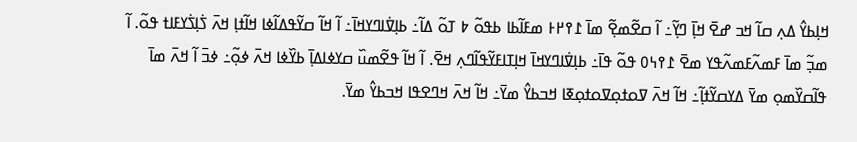ߞߊ߲ߕߌ߮ ߡߍ߲ ߛߊ߬ ߞߏ ߝߐ߫ ߞߊ߲߫ ߣߌ߲߬߸ ߊ߬ ߛߐ߬ߘߐ߲߬ ߘߊ߫ ߁߉߂߅ ߘߓߊ߬ߕߊ ߕߟߋ߬ ߈ ߠߋ߬ ߡߊ߬߸ ߕߊ߲ߜ߭ߊߣߌߞߊ߫߸ ߊ߬ ߞߊ߬ ߛߌ߬ߟߡߊ߬ߦߊ ߞߊ߬ߙߊ߲ ߞߍ߫ ߖ߭ߊ߲ߖ߭ߌߓߊߙ ߟߋ߬. ߊ߬ ߘߏ߲߬ ߘߊ߫ ߓߘߍ߬ߓߘߍ߬ߟߌ ߘߐ߫ ߁߉߆߀ ߟߋ߬ ߟߊ߫߸ ߕߊ߲ߜ߭ߊߣߌߞߊ߫ ߞߊ߲ߠߊߓߌ߬ߟߊ߬ߣߍ߲ ߞߐ߫. ߊ߬ ߞߊ߬ ߟߐ߬ߘߎ߰ ߛߌߦߊߡߊ߲߫ ߕߌ߰ߦߊ ߞߍ߫ ߦߋ߲߬߸ ߦߏ߫ ߊ߬ ߞߍ߫ ߘߊ߫ ߟߊ߬ߛߌ߰ߘߋ߲ ߘߌ߫ ߡߌߛߌ߬ߙߊ߲߬߸ ߞߊ߬ ߞߍ߫ ߜߋߙߋ߲ߜߋߙߋ߲ߧߊ ߞߏߕߌ߮ ߘߌ߫߸ ߞߊ߬ ߞߍ߫ ߞߣߐߟߊ ߞߏߕߌ߮ ߘߌ߫.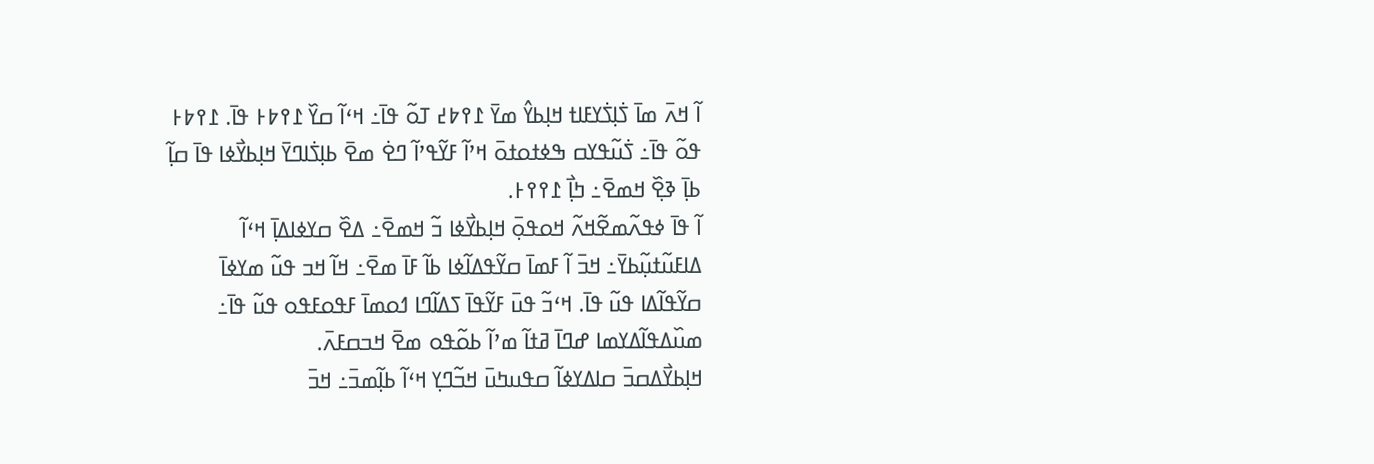ߊ߬ ߞߍ߫ ߘߊ߫ ߖ߭ߊ߲ߖ߭ߌߓߊߙ ߞߊ߲ߕߌ߮ ߘߌ߫ ߁߉߈߄ ߠߋ߬ ߟߊ߫߸ ߞߵߊ߬ ߛߌ߰ ߁߉߈߅ ߟߊ߫. ߁߉߈߅ ߟߋ߬ ߟߊ߫߸ ߖ߭ߎ߬ߟߌߛ ߒߦߙߋߙߋ߫ ߞߴߊ߬ ߓߌ߬ߟߴߊ߬ ߣߐ߭ ߘߐ߫ ߕߊ߲ߖ߭ߊߣߌ߫ ߞߊ߲ߕߌ߯ߦߊ ߟߊ߫ ߛߊ߲߬ ߕߊ߲߫ ߢߐ߲߰ ߞߘߐ߫߸ ߤߊ߲߯ ߁߉߉߅.
ߊ߬ ߟߊ߫ ߦߟߍ߬ߘߐ߬ߞߍ߬ ߞߋߟߋ߲߫ ߞߊ߲ߕߌ߯ߦߊ ߏ߬ ߞߘߐ߫߸ ߡߐ߰ ߛߌߦߊߡߊ߲߫ ߞߵߊ߬ ߡߊߓߎ߬ߙߎ߲߬ߕߌ߫߸ ߞߏ߫ ߊ߬ ߓߘߊ߫ ߛߌ߬ߟߡߊ߬ߦߊ ߕߊ߬ ߓߊ߫ ߘߐ߫߸ ߞߊ߬ ߞߏ ߟߎ߬ ߘߌߦߊ߫ ߛߌ߬ߟߊ߬ߡߊ ߟߎ߬ ߟߊ߫. ߞߵߏ߬ ߟߎ߫ ߓߌ߬ߟߊ߫ ߖߡߊ߬ߣߊ ߗߋߘߊ߫ ߓߟߋߓߟߋ ߟߎ߬ ߟߊ߫߸ ߘߎ߰ߡߟߊ߬ߡߌߘߊ ߝߣߊ߫ ߥߙߊ߬ ߘߴߊ߬ ߕߋ߬ߟߋ ߘߐ߫ ߞߏߛߓߍ߫.
ߞߊ߲ߕߌ߯ߡߛߏ߫ ߛߊߡߌߦߊ߬ ߛߟߎߤߎ߫ ߞߏ߬ߣߌ߲ ߞߵߊ߬ ߕߊ߲߬ߘߏ߫߸ ߞߏ߫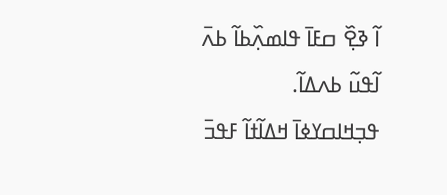ߊ߬ ߢߐ߲߰ ߛߓߊ߫ ߟߊߘߍ߲߰ߕߊ߬ ߕߍ߫ ߊ߬ߟߎ߬ ߕߍߡߊ߬.
ߟߏ߲ߞߊߛߌߦߊ߫ ߞߡߊ߬ߙߊ߬ ߓߟߏ߫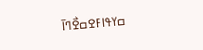ߛߌߟߊߓߐߛߐ߯ߣߊ߫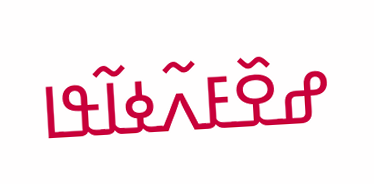ߝߐ߰ߓߍ߬ߦߊ߬ߟߊ